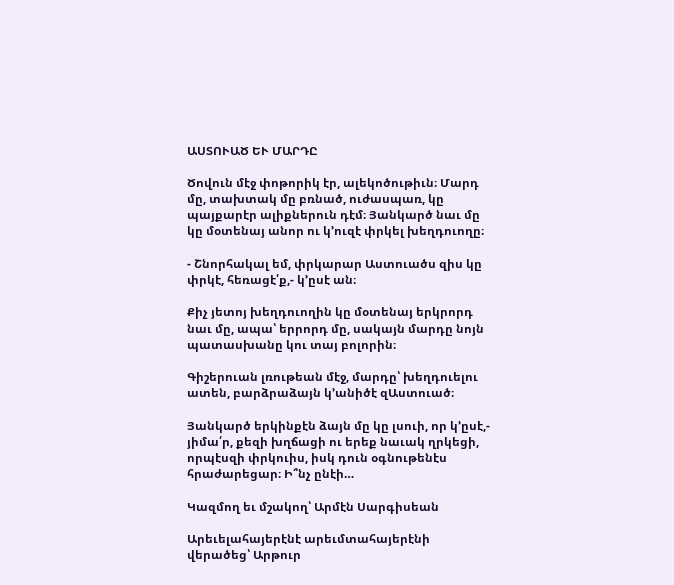ԱՍՏՈՒԱԾ ԵՒ ՄԱՐԴԸ

Ծովուն մէջ փոթորիկ էր, ալեկոծութիւն։ Մարդ մը, տախտակ մը բռնած, ուժասպառ, կը պայքարէր ալիքներուն դէմ։ Յանկարծ նաւ մը կը մօտենայ անոր ու կ’ուզէ փրկել խեղդուողը։

- Շնորհակալ եմ, փրկարար Աստուածս զիս կը փրկէ, հեռացէ՛ք,- կ’ըսէ ան։

Քիչ յետոյ խեղդուողին կը մօտենայ երկրորդ նաւ մը, ապա՝ երրորդ մը, սակայն մարդը նոյն պատասխանը կու տայ բոլորին։

Գիշերուան լռութեան մէջ, մարդը՝ խեղդուելու ատեն, բարձրաձայն կ’անիծէ զԱստուած։

Յանկարծ երկինքէն ձայն մը կը լսուի, որ կ’ըսէ,- յիմա՛ր, քեզի խղճացի ու երեք նաւակ ղրկեցի, որպէսզի փրկուիս, իսկ դուն օգնութենէս հրաժարեցար։ Ի՞նչ ընէի…

Կազմող եւ մշակող՝ Արմէն Սարգիսեան

Արեւելահայերէնէ արեւմտահայերէնի վերածեց՝ Արթուր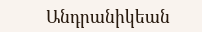Անդրանիկեան